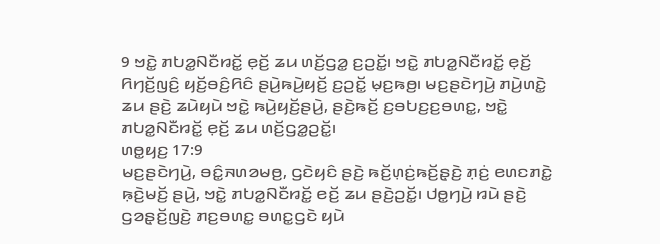9 ꤠꤢꤧ꤭ ꤊꤝꤤ꤭ꤡꤢꤪꤙꤢꤩ꤭ ꤕ꤫ꤢꤩ꤬ ꤘꤣ ꤛꤢꤩ꤬ꤞꤤ꤭ ꤢ꤬ꤑꤢꤩ꤭꤯ ꤠꤢꤧ꤭ ꤊꤝꤤ꤭ꤡꤢꤪꤙꤢꤩ꤭ ꤕ꤫ꤢꤩ꤬ ꤖꤚꤢꤩ꤬ꤜꤢꤨ꤬ ꤟꤢꤩ꤬ꤋꤢꤨ꤬ꤖꤢꤨ ꤔꤣꤧ꤬ꤒꤣꤧ꤬ꤟꤢꤩ꤬ ꤢ꤬ꤑꤢꤩ꤭ ꤗ꤫ꤢ꤬ꤒꤥ꤬꤯ ꤗꤢ꤬ꤔꤢꤧꤚꤣꤧ꤬ ꤊꤣꤧ꤬ꤛꤢꤧ꤭ ꤘꤣ ꤔꤢꤧ꤬ ꤘꤣꤧꤟꤣꤧ ꤠꤢꤧ꤭ ꤒꤣꤧ꤬ꤟꤢꤩ꤬ꤔꤣꤧ꤬, ꤔꤢꤧ꤬ꤒꤢꤩ꤬ ꤢ꤬ꤋꤝꤢ꤬ꤢ꤬ꤋꤛꤢ꤭, ꤠꤢꤧ꤭ ꤊꤝꤤ꤭ꤡꤢꤪꤙꤢꤩ꤭ ꤕ꤫ꤢꤩ꤬ ꤘꤣ ꤛꤢꤩ꤬ꤞꤤ꤭ꤑꤢꤩ꤭꤯
ꤛꤥ꤭ꤟꤢ꤬ 17:9
ꤗꤢ꤬ꤔꤢꤧꤚꤣꤧ꤬, ꤋꤢꤨ꤭ꤏꤛꤤꤗꤥ꤬, ꤞꤢꤧꤟꤢꤨ ꤔꤢꤧ꤬ ꤒꤢꤩ꤬ꤛ꤫ꤢꤦ꤬ꤒꤢꤩ꤬ꤔ꤫ꤢꤧ꤬ ꤊ꤫ꤢꤦ꤬ ꤕꤛꤢꤊꤢꤧ꤭ ꤒ꤫ꤢꤧ꤬ꤗꤢꤩ꤬ ꤔꤣꤧ꤬, ꤠꤢꤧ꤭ ꤊꤝꤤ꤭ꤡꤢꤪꤙꤢꤩ꤭ ꤕꤢꤩ꤬ ꤘꤣ ꤔꤢꤧ꤬ꤑꤢꤩ꤭꤯ ꤓꤥ꤭ꤚꤣꤧ꤬ ꤙꤣꤧ ꤔꤢꤧ꤬ ꤞꤤꤔ꤫ꤢꤩ꤬ꤜꤢꤧ꤬ ꤊꤢ꤬ꤋꤛꤢ꤭ ꤋꤛꤢ꤭ꤞꤢꤧ ꤟꤣꤧ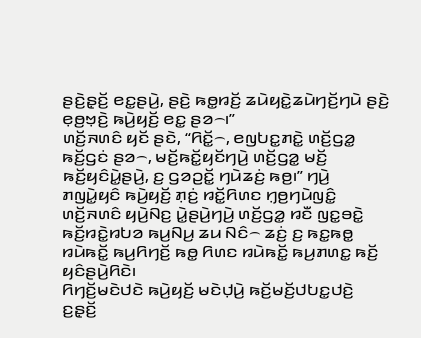ꤔꤢꤧ꤬ꤔ꤫ꤢꤩ꤬ ꤕꤢ꤭ꤔꤣꤧ꤬, ꤔꤢꤧ꤬ ꤒꤥ꤭ꤙꤢꤩ꤬ ꤘꤣꤧꤟꤢꤧ꤭ꤘꤣꤧꤚꤢꤩ꤬ꤚꤣꤧ ꤔꤢꤧ꤬ ꤕ꤫ꤥ꤬ꤠ꤫ꤢꤧ꤬ ꤒꤣꤧ꤬ꤟꤢꤩ꤬ ꤕꤢ꤭ ꤔꤤ꤮꤯”
ꤛꤢꤩ꤬ꤏꤛꤢꤨ ꤟꤢꤩ ꤔꤢꤧ, “ꤖꤢꤩ꤭꤮, ꤕꤜꤝꤢ꤭ꤊꤢꤧ꤭ ꤛꤢꤩ꤬ꤞꤤ꤭ ꤒꤢꤩ꤬ꤞꤢꤦ ꤔꤤ꤮, ꤗꤢꤩ꤬ꤒꤢꤩ꤭ꤟꤢꤩꤚꤣꤧ꤬ ꤛꤢꤩ꤬ꤞꤤ꤭ ꤗꤢꤩ꤬ ꤒꤢꤩ꤬ꤟꤢꤨꤣꤧ꤭ꤔꤣꤧ꤬, ꤢ꤬ ꤞꤤꤑꤢꤩ꤭ ꤚꤣꤧꤘꤢꤦ꤬ ꤒꤥ꤬꤯” ꤚꤣꤧ꤬ ꤊꤜꤣꤧ꤭ꤟꤢꤨ ꤒꤣꤧ꤬ꤟꤢꤩ꤬ ꤊ꤫ꤢꤦ꤬ ꤙꤢꤩ꤭ꤖꤛꤢ ꤚ꤫ꤥ꤬ꤚꤣꤧꤜꤢꤨ꤭ ꤛꤢꤩ꤬ꤏꤛꤢꤨ ꤟꤣꤧ꤬ꤡꤢ꤬ ꤣꤧ꤭ꤔꤣꤧ꤬ꤚꤣꤧ꤬ ꤛꤢꤩ꤬ꤞꤤ꤭ ꤙꤢꤪ ꤜꤢ꤭ꤋꤢꤧ꤭ ꤒꤢꤩ꤬ꤙꤢꤧ꤭ꤙꤝꤤ ꤒꤣ꤬ꤡꤣ꤬ ꤘꤣ ꤡꤢꤨ꤮ ꤘꤢꤦ꤬ ꤢ꤬ ꤒꤢ꤭ꤒꤥ꤭ ꤙꤣꤧꤒꤢꤩ꤭ ꤒꤣ꤬ꤖꤚꤢꤩ꤬ ꤒꤥ꤭ ꤖꤛꤢ ꤙꤣꤧꤒꤢꤩ꤭ ꤒꤣ꤬ꤊꤛꤢ꤭ ꤒꤢꤩ꤬ ꤟꤢꤨꤔꤣꤧ꤬ꤖꤢꤧ꤯
ꤖꤚꤢꤩ꤬ꤗꤢꤧꤓꤢꤧ ꤒꤣꤧ꤬ꤟꤢꤩ꤬ ꤗꤢꤧꤓ꤫ꤣꤧ꤬ ꤒꤢꤩ꤬ꤗꤢꤩ꤬ꤓꤝꤢ꤭ꤓꤢꤧ꤬ ꤢ꤬ꤔ꤫ꤢꤩ꤬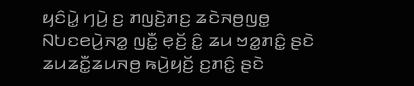ꤟꤢꤨꤣꤧ꤭ ꤚꤣꤧ꤬ ꤢ꤬ ꤊꤜꤢꤧ꤬ꤊꤢ꤬ ꤘꤢꤧꤏꤥ꤬ꤜꤥ꤭ ꤡꤝꤢꤕꤣꤧ꤬ꤏꤤ꤭ ꤜꤢꤪ꤭ ꤕ꤫ꤢꤩ꤬ ꤢꤨ꤭ ꤘꤣ ꤠꤤ꤭ꤊꤢꤨ꤭ ꤔꤢꤧ ꤘꤣꤘꤢꤪ꤭ꤘꤣꤏꤥ꤬ ꤒꤣꤧ꤬ꤟꤢꤩ꤬ ꤢ꤬ꤊꤢꤨ꤭ ꤔꤢꤧ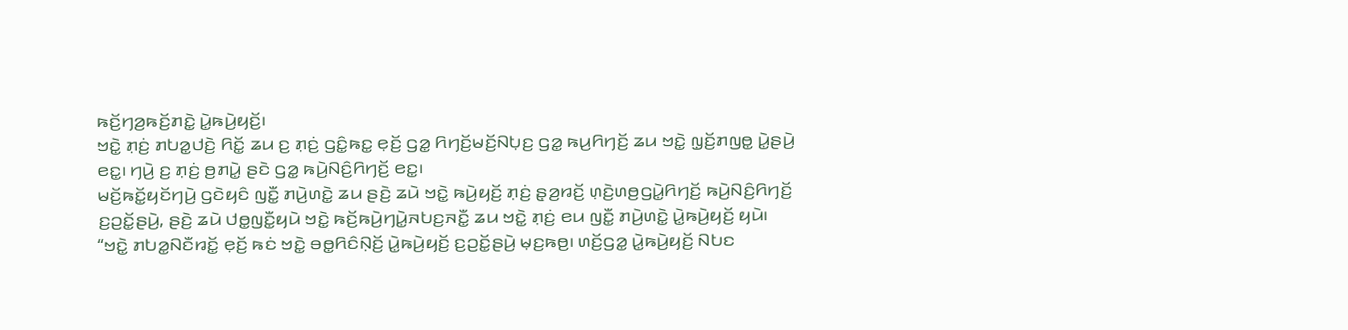ꤒꤢꤩ꤬ꤚꤤ꤬ꤒꤢꤩ꤬ꤊꤢꤧ꤭ ꤣꤧ꤭ꤒꤣꤧ꤬ꤟꤢꤩ꤬꤯
ꤠꤢꤧ꤭ ꤊ꤫ꤢꤦ꤬ ꤊꤝꤤ꤭ꤓꤢꤧ꤬ ꤖꤢꤩ꤭ ꤘꤣ ꤢ꤬ ꤊ꤫ꤢꤦ꤬ ꤞꤢꤨ꤭ꤒꤢ꤭ ꤕ꤫ꤢꤩ꤬ ꤞꤤ꤭ ꤖꤚꤢꤩ꤬ꤗꤢꤩ꤬ꤡꤝ꤫ꤢ꤬ ꤞꤤ꤭ ꤒꤣ꤬ꤖꤚꤢꤩ꤬ ꤘꤣ ꤠꤢꤧ꤭ ꤜ꤫ꤢꤩ꤬ꤊꤜꤥ꤭ ꤣꤧ꤭ꤔꤣꤧ꤬ ꤕꤢ꤭꤯ ꤚꤣꤧ꤬ ꤢ꤬ ꤊ꤫ꤢꤦ꤬ ꤥ꤬ꤊꤣꤧ꤭ ꤔꤢꤧ ꤞꤤ꤭ ꤒꤣꤧ꤬ꤡꤢꤨ꤬ꤖꤚꤢꤩ꤬ ꤕꤢ꤭꤯
ꤗꤢꤩ꤬ꤒꤢꤩ꤭ꤟꤢꤩꤚꤣꤧ꤬ ꤞꤢꤧꤟꤢꤨ ꤜꤢꤪ꤭ ꤊꤣꤧ꤬ꤛꤢꤧ꤭ ꤘꤣ ꤔꤢꤧ꤬ ꤘꤣꤧ ꤠꤢꤧ꤭ ꤒꤣꤧ꤬ꤟꤢꤩ꤬ ꤊ꤫ꤢꤦ꤬ ꤔ꤫ꤤ꤬ꤙꤢꤩ꤬ ꤛ꤫ꤢꤧ꤬ꤛꤥ꤬ꤞꤣꤧ꤭ꤖꤚꤢꤩ꤬ ꤒꤣꤧ꤬ꤡꤢꤨ꤬ꤖꤚꤢꤩ꤬ ꤢ꤬ꤑꤢꤩ꤭ꤔꤣꤧ꤬, ꤔꤢꤧ꤬ ꤘꤣꤧ ꤓꤥ꤭ꤜꤢꤪ꤭ꤟꤣꤧ ꤠꤢꤧ꤭ ꤒꤢꤩ꤬ꤒꤣꤧ꤬ꤚꤣꤧ꤭ꤏꤝꤢ꤬ꤏꤢꤪ꤭ ꤘꤣ ꤠꤢꤧ꤭ ꤊ꤫ꤢꤦ꤬ ꤕꤣ ꤜꤢꤪ꤭ ꤊꤣꤧ꤬ꤛꤢꤧ꤭ ꤣꤧ꤭ꤒꤣꤧ꤬ꤟꤢꤩ꤬ ꤟꤣꤧ꤯
“ꤠꤢꤧ꤭ ꤊꤝꤤ꤭ꤡꤢꤪꤙꤢꤩ꤭ ꤕ꤫ꤢꤩ꤬ ꤒꤢꤦ ꤠꤢꤧ꤭ ꤋꤥ꤭ꤖꤢꤨꤡ꤫ꤢꤩ꤬ ꤣꤧ꤭ꤒꤣꤧ꤬ꤟꤢꤩ꤬ ꤢ꤬ꤑꤢꤩ꤭ꤔꤣꤧ꤬ ꤗ꤫ꤢ꤬ꤒꤥ꤬꤯ ꤛꤢꤩ꤬ꤞꤤ꤭ ꤣꤧ꤭ꤒꤣꤧ꤬ꤟꤢꤩ꤬ ꤡꤝꤢ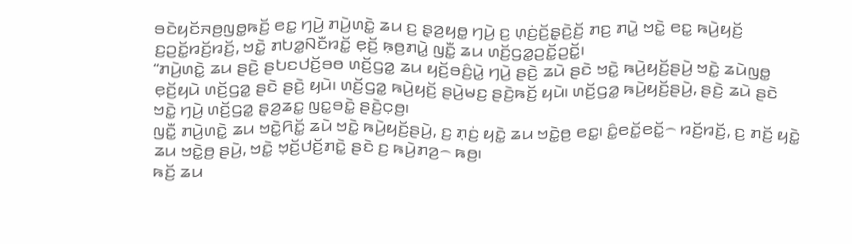ꤋꤢꤧꤟꤢꤩꤏꤥ꤬ꤜꤥ꤭ꤒꤢꤩ꤬ ꤕꤢ꤭ ꤚꤣꤧ꤬ ꤊꤣꤧ꤬ꤛꤢꤧ꤭ ꤘꤣ ꤢ꤬ ꤔ꤫ꤤ꤬ꤟꤥ꤭ ꤚꤣꤧ꤬ ꤢ꤬ ꤛ꤫ꤢꤦ꤬ꤢꤩ꤬ꤔ꤫ꤢꤧ꤬ꤢꤩ꤬ ꤊꤢ꤬ ꤊꤣꤧ꤭ ꤠꤢꤧ꤭ ꤕꤢ꤭ ꤒꤣꤧ꤬ꤟꤢꤩ꤬ ꤢ꤬ꤑꤢꤩ꤭ꤙꤢꤩ꤬ꤙꤢꤩ꤬, ꤠꤢꤧ꤭ ꤊꤝꤤ꤭ꤡꤢꤪꤙꤢꤩ꤭ ꤕ꤫ꤢꤩ꤬ ꤒ꤫ꤥ꤬ꤊꤣꤧ꤭ ꤜꤢꤪ꤭ ꤘꤣ ꤛꤢꤩ꤬ꤞꤤ꤭ꤑꤢꤩ꤭ꤑꤢꤩ꤭꤯
“ꤊꤣꤧ꤬ꤛꤢꤧ꤭ ꤘꤣ ꤔꤢꤧ꤬ ꤔꤝꤢꤓꤢꤩ꤬ꤋꤥ ꤛꤢꤩ꤬ꤞꤤ꤭ ꤘꤣ ꤟꤢꤩ꤬ꤋꤢꤨ꤬ꤣꤧ꤭ ꤚꤣꤧ꤬ ꤔꤢꤧ꤬ ꤘꤣꤧ ꤔꤢꤧ ꤠꤢꤧ꤭ ꤒꤣꤧ꤬ꤟꤢꤩ꤬ꤔꤣꤧ꤬ ꤠꤢꤧ꤭ ꤘꤣꤧꤜꤥ꤭ ꤕ꤫ꤢꤩ꤬ꤟꤣꤧ ꤛꤢꤩ꤬ꤞꤤ꤭ ꤔꤢꤧ ꤔꤢꤧ꤬ ꤟꤣꤧ꤯ ꤛꤢꤩ꤬ꤞꤤ꤭ ꤒꤣꤧ꤬ꤟꤢꤩ꤬ ꤔꤣꤧ꤬ꤗꤢ꤬ ꤔꤢꤧ꤬ꤒꤢꤩ꤬ ꤟꤣꤧ꤯ ꤛꤢꤩ꤬ꤞꤤ꤭ ꤒꤣꤧ꤬ꤟꤢꤩ꤬ꤔꤣꤧ꤬, ꤔꤢꤧ꤬ ꤘꤣꤧ ꤔꤢꤧ ꤠꤢꤧ꤭ ꤚꤣꤧ꤬ ꤛꤢꤩ꤬ꤞꤤ꤭ ꤔ꤫ꤤ꤬ꤘꤢ꤭ ꤜꤢ꤭ꤋꤢꤧ꤭ ꤔꤢꤧ꤬ꤍ꤫ꤥ꤬꤯
ꤜꤢꤪ꤭ ꤊꤣꤧ꤬ꤛꤢꤧ꤭ ꤘꤣ ꤠꤢꤧ꤭ꤖꤢꤩ꤭ ꤘꤣꤧ ꤠꤢꤧ꤭ ꤒꤣꤧ꤬ꤟꤢꤩ꤬ꤔꤣꤧ꤬, ꤢ꤬ ꤊ꤫ꤢꤦ꤬ ꤟꤢꤧ꤭ ꤘꤣ ꤠꤢꤧ꤭ꤥ꤬ ꤕꤢ꤭꤯ ꤢꤨ꤭ꤕꤢꤩ꤭ꤕꤢꤩ꤭꤮ ꤙꤢꤩ꤬ꤙꤢꤩ꤬, ꤢ꤬ ꤊꤢꤩ꤬ ꤟꤢꤧ꤭ ꤘꤣ ꤠꤢꤧ꤭ꤥ꤬ ꤔꤣꤧ꤬, ꤠꤢꤧ꤭ ꤠ꤫ꤢꤩ꤬ꤓꤢꤩ꤬ꤊꤢꤧ꤭ ꤔꤢꤧ ꤢ꤬ ꤒꤣꤧ꤬ꤊꤤ꤬꤮ ꤒꤥ꤬꤯
ꤒꤢꤩ꤬ ꤘꤣ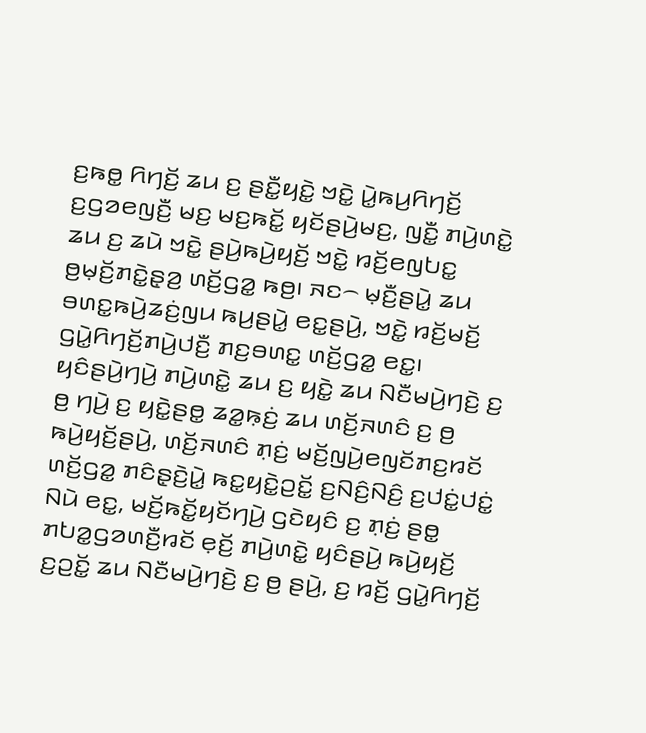ꤢ꤬ꤒꤥ꤭ ꤖꤚꤢꤩ꤬ ꤘꤣ ꤢ꤬ ꤔꤢꤪ꤭ꤟꤢꤧ꤭ ꤠꤢꤧ꤭ ꤣꤧ꤭ꤒꤣ꤬ꤖꤚꤢꤩ꤬ ꤢ꤬ꤞꤤꤕꤜꤢꤪ꤬ ꤗꤢ꤬ ꤗꤢ꤬ꤒꤢꤩ꤭ ꤟꤢꤩꤔꤣꤧ꤬ꤗꤢ꤬, ꤜꤢꤪ꤭ ꤊꤣꤧ꤬ꤛꤢꤧ꤭ ꤘꤣ ꤢ꤬ ꤘꤣꤧ ꤠꤢꤧ꤭ ꤔꤣꤧ꤬ꤒꤣꤧ꤬ꤟꤢꤩ꤬ ꤠꤢꤧ꤭ ꤙꤢꤩ꤬ꤕꤜꤝꤢ꤭ ꤥ꤬ꤗ꤫ꤢꤩ꤬ꤊꤢꤧ꤭ꤔ꤫ꤤ꤬ ꤛꤢꤩ꤬ꤞꤤ꤭ ꤒꤥ꤬꤯ ꤏꤢ꤮ ꤗ꤫ꤢꤪ꤬ꤔꤣꤧ꤭ ꤘꤣ ꤋꤛꤢ꤭ꤒꤣꤧ꤬ꤘꤢꤦ꤬ꤜꤣ ꤒꤣ꤬ꤔꤣꤧ꤭ ꤕꤢ꤭ꤔꤣꤧ꤬, ꤠꤢꤧ꤭ ꤙꤢꤩ꤬ꤗꤢꤩ꤬ ꤞꤣꤧ꤭ꤖꤚꤢꤩ꤬ꤊꤣꤧ꤬ꤓꤢꤪ꤬ ꤊꤢ꤬ꤋꤛꤢ꤭ ꤛꤢꤩ꤬ꤞꤤ꤭ ꤕꤢ꤭꤯
ꤟꤢꤨꤔꤣꤧ꤬ꤚꤣꤧ꤬ ꤊꤣꤧ꤬ꤛꤢꤧ꤭ ꤘꤣ ꤢ꤬ ꤟꤢꤧ꤭ ꤘꤣ ꤡꤢꤪꤗꤣꤧ꤬ꤚꤢꤧ꤬ ꤢ꤬ ꤥ꤬ ꤚꤣꤧ꤬ ꤢ꤬ ꤟꤢꤧ꤭ꤔꤥ꤭ ꤘꤤ꤭ꤒ꤫ꤢꤦ꤬ ꤘꤣ ꤛꤢꤩ꤬ꤏꤛꤢꤨ ꤢ꤬ ꤥ꤬ ꤒꤣꤧ꤬ꤟꤢꤩ꤬ꤔꤣꤧ꤬, ꤛꤢꤩ꤬ꤏꤛꤢꤨ ꤊ꤫ꤢꤦ꤬ ꤗꤢꤩ꤬ꤜꤣꤧ꤬ꤕꤜꤢꤩꤊꤢ꤬ꤙꤢꤩ ꤛꤢꤩ꤬ꤞꤤ꤭ ꤊꤢꤨꤔ꤫ꤢꤧ꤬ꤣꤧ꤭ ꤒꤢ꤭ꤟꤢꤧ꤭ꤑꤢꤩ꤭ ꤢ꤬ꤡꤢꤨ꤬ꤡꤢꤨ꤬ ꤢ꤬ꤓꤢꤦ꤭ꤓꤢꤦ꤭ ꤡꤣꤧ ꤕꤢ꤭, ꤗꤢꤩ꤬ꤒꤢꤩ꤭ꤟꤢꤩꤚꤣꤧ꤬ ꤞꤢꤧꤟꤢꤨ ꤢ꤬ ꤊ꤫ꤢꤦ꤬ ꤔꤥ꤭ ꤊꤝꤤ꤭ꤞꤤꤛꤢꤪ꤬ꤙꤢꤩ ꤕ꤫ꤢꤩ꤬ ꤊꤣꤧ꤬ꤛꤢꤧ꤭ ꤟꤢꤨꤔꤣꤧ꤬ ꤒꤣꤧ꤬ꤟꤢꤩ꤬ ꤢ꤬ꤑꤢꤩ꤭ ꤘꤣ ꤡꤢꤪꤗꤣꤧ꤬ꤚꤢꤧ꤬ ꤢ꤬ ꤥ꤬ ꤔꤣꤧ꤬, ꤢ꤬ ꤙꤢꤩ꤬ ꤞꤣꤧ꤭ꤖꤚꤢꤩ꤬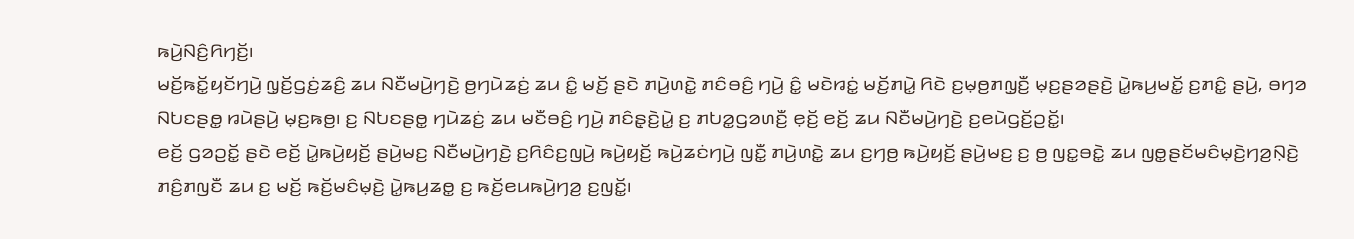ꤒꤣꤧ꤬ꤡꤢꤨ꤬ꤖꤚꤢꤩ꤬꤯
ꤗꤢꤩ꤬ꤒꤢꤩ꤭ꤟꤢꤩꤚꤣꤧ꤬ ꤜ꤫ꤢꤩ꤬ꤞꤢꤦ꤬ꤘꤢꤨ꤬ ꤘꤣ ꤡꤢꤪꤗꤣꤧ꤬ꤚꤢꤧ꤬ ꤥ꤬ꤚꤣꤧꤘꤢꤦ꤬ ꤘꤣ ꤢꤨ꤭ ꤗꤢꤩ꤬ ꤔꤢꤧ ꤊꤣꤧ꤬ꤛꤢꤧ꤭ ꤊꤢꤨꤋꤢꤨ꤬ ꤚꤣꤧ꤬ ꤢꤨ꤭ ꤗꤢꤧꤙꤢꤦ꤭ ꤗꤢꤩ꤬ꤊꤣꤧ꤭ ꤖꤢꤧ ꤢ꤬ꤗ꤫ꤥ꤬ꤊꤜ꤫ꤢꤪ꤬ ꤗ꤫ꤢ꤬ꤔꤤꤔꤢꤧ꤬ ꤣꤧ꤭ꤒꤣ꤬ꤗꤢꤩ꤭ ꤢ꤬ꤊꤢꤨ꤭ ꤔꤣꤧ꤬, ꤋꤚꤤ ꤡꤝꤢꤔꤥ꤭ ꤙꤣꤧꤔꤣꤧ꤬ ꤗ꤫ꤢ꤬ꤒꤥ꤬꤯ ꤢ꤬ ꤡꤝꤢꤔꤥ꤭ ꤚꤣꤧꤘꤢꤦ꤬ ꤘꤣ ꤗꤢꤪꤋꤢꤨ꤬ ꤚꤣꤧ꤬ ꤊꤢꤨꤔ꤫ꤢꤧ꤬ꤣꤧ꤭ ꤢ꤬ ꤊꤝꤤ꤭ꤞꤤꤛꤢꤪ꤬ ꤕ꤫ꤢꤩ꤬ ꤕꤢꤩ꤬ ꤘꤣ ꤡꤢꤪꤗꤣꤧ꤬ꤚꤢꤧ꤬ ꤢ꤬ꤕꤣꤧꤞꤢꤩ꤬ꤑꤢꤩ꤭꤯
ꤕꤢꤩ꤬ ꤞꤤꤑꤢꤩ꤭ ꤔꤢꤧ ꤕꤢꤩ꤬ ꤣꤧ꤭ꤒꤣꤧ꤬ꤟꤢꤩ꤬ ꤔꤣꤧ꤬ꤗꤢ꤬ ꤡꤢꤪꤗꤣꤧ꤬ꤚꤢꤧ꤬ ꤢ꤬ꤖꤢꤨꤢ꤬ꤜꤣꤧ꤬ ꤒꤣꤧ꤬ꤟꤢꤩ꤬ ꤒꤣꤧ꤬ꤘꤢꤦꤚꤣꤧ꤬ ꤜꤢꤪ꤭ ꤊꤣꤧ꤬ꤛꤢꤧ꤭ ꤘꤣ ꤢ꤬ꤚꤥ꤬ ꤒꤣꤧ꤬ꤟꤢꤩ꤬ ꤔꤣꤧ꤬ꤗꤢ꤬ ꤢ꤬ ꤥ꤬ ꤜꤢ꤭ꤋꤢꤧ꤭ ꤘꤣ ꤜꤥ꤭ꤔꤢꤩꤗꤢꤨꤗ꤫ꤢꤧ꤬ꤚꤤ꤬ꤡ꤫ꤢꤧ꤬ ꤊꤢꤨ꤬ꤊꤜꤢꤪ ꤘꤣ ꤢ꤬ ꤗꤢꤩ꤬ ꤒꤢꤩ꤬ꤗꤢꤨꤗ꤫ꤢꤧ꤬ ꤣꤧ꤭ꤒꤣ꤬ꤘꤥ꤭ ꤢ꤬ ꤒꤢꤩ꤬ꤕꤣꤒꤣꤧ꤬ꤚꤤ꤬ ꤢ꤬ꤜꤢꤩ꤭꤯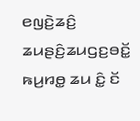ꤕꤜꤢꤧ꤬ꤘꤢꤨ꤬ ꤘꤣꤔꤢꤨ꤬ꤘꤣꤞꤢ꤬ꤋꤢꤩ꤭ ꤒꤣ꤬ꤙꤥ꤭ ꤘꤣ ꤢꤨ꤭ ꤢꤩ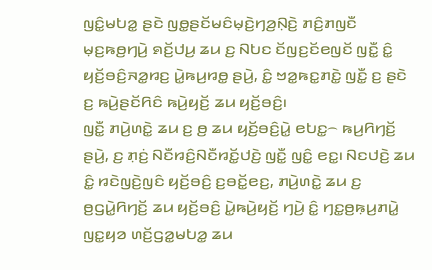ꤜꤢꤨ꤭ꤗꤝꤤ꤭ ꤔꤢꤧ ꤜꤥ꤭ꤔꤢꤩꤗꤢꤨꤗ꤫ꤢꤧ꤬ꤚꤤ꤬ꤡ꤫ꤢꤧ꤬ ꤊꤢꤨ꤬ꤊꤜꤢꤪ ꤗ꤫ꤢ꤬ꤒꤥ꤬ꤚꤣꤧ꤬ ꤎꤢꤩ꤬ꤓꤣ꤬ ꤘꤣ ꤢ꤬ ꤡꤝꤢ ꤢꤩꤜꤢ꤬ꤢꤩꤕꤜꤢꤩ ꤜꤢꤪ꤭ ꤢꤨ꤭ ꤟꤢꤩ꤬ꤋꤢꤨ꤬ꤏꤤ꤭ꤙꤢ꤬ ꤣꤧ꤭ꤒꤣ꤬ꤙꤥ꤭ ꤔꤣꤧ꤬, ꤢꤨ꤭ ꤠꤤ꤭ꤒꤢ꤭ꤊꤢꤧ꤭ ꤜꤢꤪ꤭ ꤢ꤬ ꤔꤢꤧ ꤢ꤬ ꤒꤣꤧ꤬ꤔꤢꤩꤖꤢꤨ ꤒꤣꤧ꤬ꤟꤢꤩ꤬ ꤘꤣ ꤟꤢꤩ꤬ꤋꤢꤨ꤬꤯
ꤜꤢꤪ꤭ ꤊꤣꤧ꤬ꤛꤢꤧ꤭ ꤘꤣ ꤢ꤬ ꤥ꤬ ꤘꤣ ꤟꤢꤩ꤬ꤋꤢꤨ꤬ꤣꤧ꤭ ꤕꤝꤢ꤭꤮ ꤒꤣ꤬ꤖꤚꤢꤩ꤬ ꤔꤣꤧ꤬, ꤢ꤬ ꤊ꤫ꤢꤦ꤬ ꤡꤢꤪꤙꤢꤨ꤬ꤡꤢꤪꤙꤢꤩ꤭ꤓꤢꤧ꤬ ꤜꤢꤪ꤭ ꤜꤢꤨ꤭ ꤕꤢ꤭꤯ ꤡꤢꤓꤢꤧ꤬ ꤘꤣ ꤢꤨ꤭ ꤙꤢꤧꤜꤢꤧ꤬ꤜꤢꤨ ꤟꤢꤩ꤬ꤋꤢꤨ꤬ ꤢ꤬ꤋꤢꤩ꤭ꤕꤢ꤬, ꤊꤣꤧ꤬ꤛꤢꤧ꤭ ꤘꤣ ꤢ꤬ ꤥ꤬ꤞꤣꤧ꤭ꤖꤚꤢꤩ꤬ ꤘꤣ ꤟꤢꤩ꤬ꤋꤢꤨ꤬ ꤣꤧ꤭ꤒꤣꤧ꤬ꤟꤢꤩ꤬ ꤚꤣꤧ꤬ ꤢꤨ꤭ ꤚꤢ꤭ꤥ꤬ꤒ꤫ꤣ꤬ꤊꤣꤧ꤭ ꤜꤢ꤭ꤟꤤ ꤛꤢꤩ꤬ꤞꤤ꤭ꤗꤝꤤ꤭ ꤘꤣ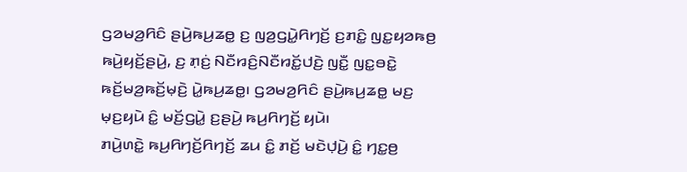ꤞꤤꤗꤤ꤬ꤖꤢꤨ ꤔꤣꤧ꤬ꤒꤣ꤬ꤘꤥ꤭ ꤢ꤬ ꤜꤤ꤬ꤞꤣꤧ꤭ꤖꤚꤢꤩ꤬ ꤢ꤬ꤊꤢꤨ꤭ ꤜꤢ꤭ꤟꤤꤒꤥ꤬ ꤒꤣꤧ꤬ꤟꤢꤩ꤬ꤔꤣꤧ꤬, ꤢ꤬ ꤊ꤫ꤢꤦ꤬ ꤡꤢꤪꤙꤢꤨ꤬ꤡꤢꤪꤙꤢꤩ꤭ꤓꤢꤧ꤬ ꤜꤢꤪ꤭ ꤜꤢ꤭ꤋꤢꤧ꤭ ꤒꤢꤩ꤬ꤗꤤ꤬ꤒꤢꤩ꤬ꤗ꤫ꤢꤧ꤬ ꤣꤧ꤭ꤒꤣ꤬ꤘꤥ꤭꤯ ꤞꤤꤗꤤ꤬ꤖꤢꤨ ꤔꤣꤧ꤬ꤒꤣ꤬ꤘꤥ꤭ ꤗꤢ꤬ ꤗ꤫ꤢ꤬ꤟꤣꤧ ꤢꤨ꤭ ꤗꤢꤩ꤬ꤞꤣꤧ꤭ ꤢ꤬ꤔꤣꤧ꤬ ꤒꤣ꤬ꤖꤚꤢꤩ꤬ ꤟꤣꤧ꤯
ꤊꤣꤧ꤬ꤛꤢꤧ꤭ ꤒꤣ꤬ꤖꤚꤢꤩ꤬ꤖꤚꤢꤩ꤬ ꤘꤣ ꤢꤨ꤭ ꤊꤢꤩ꤬ ꤗꤢꤧꤓ꤫ꤣꤧ꤬ ꤢꤨ꤭ ꤚꤢ꤭ꤥ꤬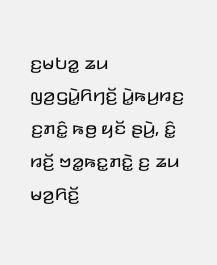ꤢ꤬ꤗꤝꤤ꤭ ꤘꤣ ꤜꤤ꤬ꤞꤣꤧ꤭ꤖꤚꤢꤩ꤬ ꤣꤧ꤭ꤒꤣ꤬ꤙꤢ꤬ ꤢ꤬ꤊꤢꤨ꤭ ꤒꤥ꤬ ꤟꤢꤩ ꤔꤣꤧ꤬, ꤢꤨ꤭ ꤙꤢꤩ꤬ ꤠꤤ꤭ꤒꤢ꤭ꤊꤢꤧ꤭ ꤢ꤬ ꤘꤣ ꤗꤤ꤬ꤖꤢꤩ꤬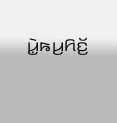ꤣꤧ꤭ꤒꤣ꤬ꤖꤢꤩ꤬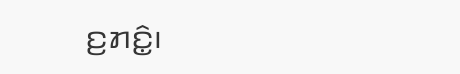ꤢ꤬ꤊꤢꤨ꤭꤯